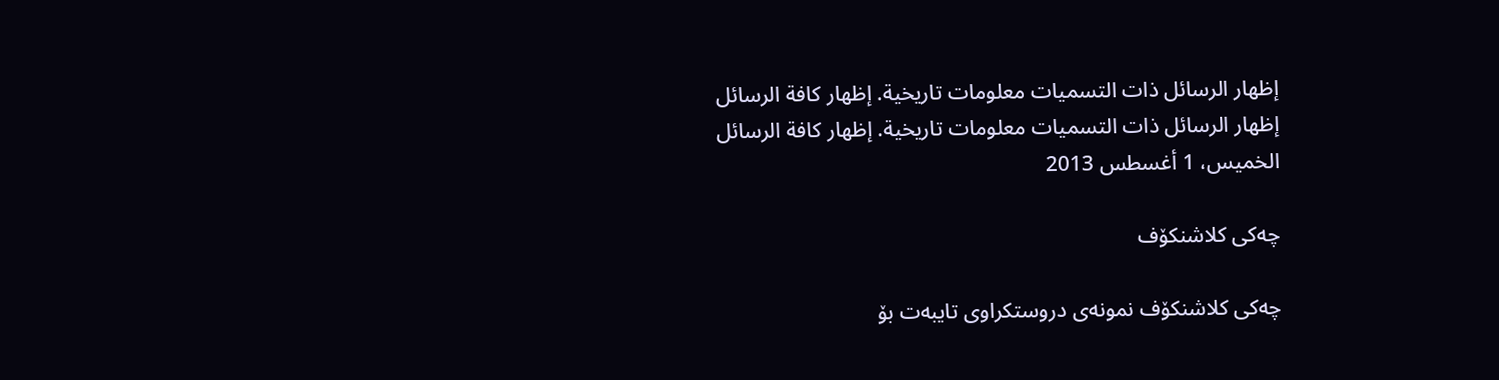إظهار الرسائل ذات التسميات معلومات تاريخية. إظهار كافة الرسائل
إظهار الرسائل ذات التسميات معلومات تاريخية. إظهار كافة الرسائل
الخميس، 1 أغسطس 2013

چەکی کلاشنکۆف

چەکی کلاشنکۆف نمونەی دروستکراوی تایبەت بۆ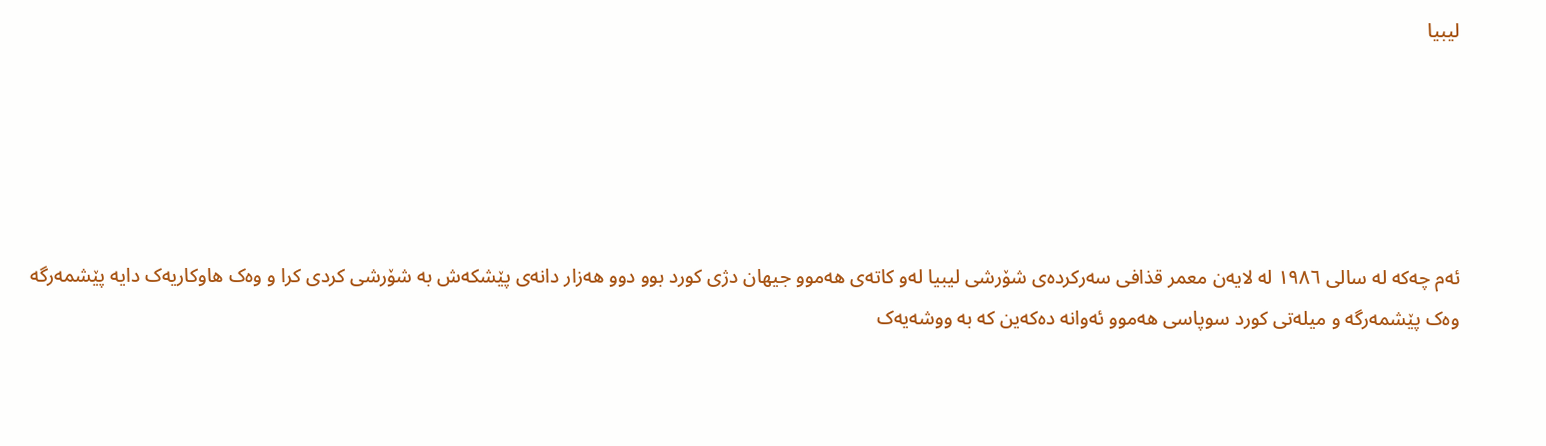لیبیا





ئەم چەکە لە سالی ١٩٨٦ لە لایەن معمر قذافی سەرکردەی شۆرشی لیبیا لەو کاتەی هەموو جیهان دژی کورد بوو دوو هەزار دانەی پێشکەش بە شۆرشی کردی کرا و وەک هاوکاریەک دایە پێشمەرگە
وەک پێشمەرگە و میلەتی کورد سوپاسی هەموو ئەوانە دەکەین کە بە ووشەیەک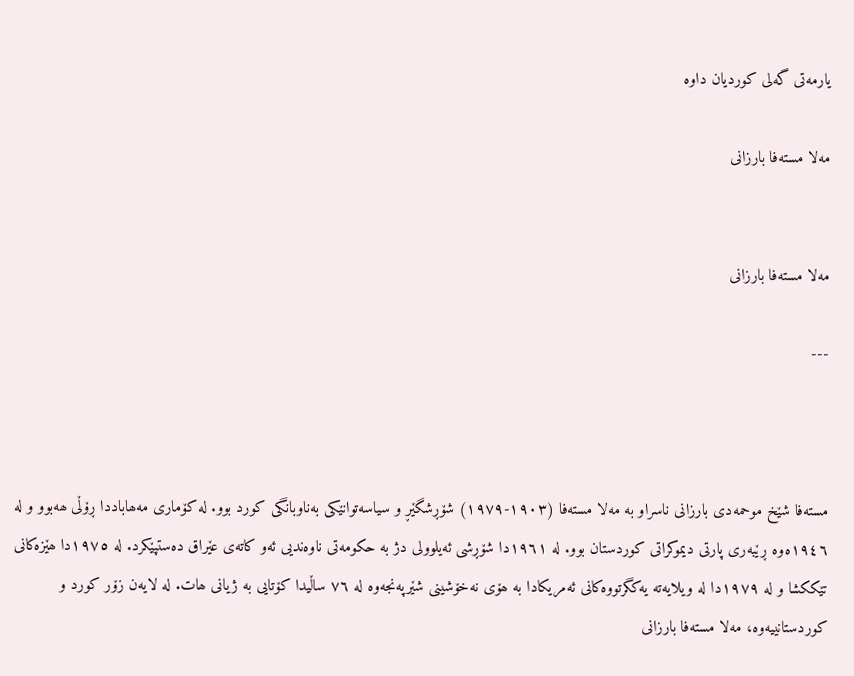یارمەتی گەلی کوردیان داوە

مەلا مستەفا بارزانی


مەلا مستەفا بارزانی

---



مستەفا شێخ موحمەدی بارزانی ناسراو بە مەلا مستەفا (١٩٠٣-١٩٧٩) شۆڕشگێڕ و سیاسەتوانێکی بەناوبانگی کورد بوو. لە کۆماری مەھاباددا ڕۆڵی ھەبوو و لە ١٩٤٦ەوە ڕێبەری پارتی دیموکراتی کوردستان بوو. لە ١٩٦١دا شۆڕشی ئەیلوولی دژ بە حکومەتی ناوەندیی ئەو کاتەی عێراق دەستپێکرد. لە ١٩٧٥دا ھێزەکانی تێککشا و لە ١٩٧٩دا لە ویلایەتە یه‌کگرتووه‌کانی ئەمریکادا بە ھۆی نەخۆشینی شێرپەنجەوە لە ٧٦ ساڵیدا کۆتایی بە ژیانی ھات. لە لایەن زۆر کورد و کوردستانییەوە، مەلا مستەفا بارزانی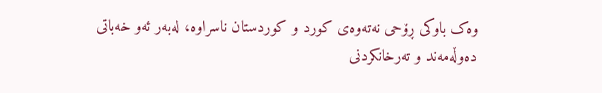وەک باوکی ڕۆحی نەتەوەی کورد و کوردستان ناسراوە، لەبەر ئەو خەباتی دەوڵەمەند و تەرخانکردنی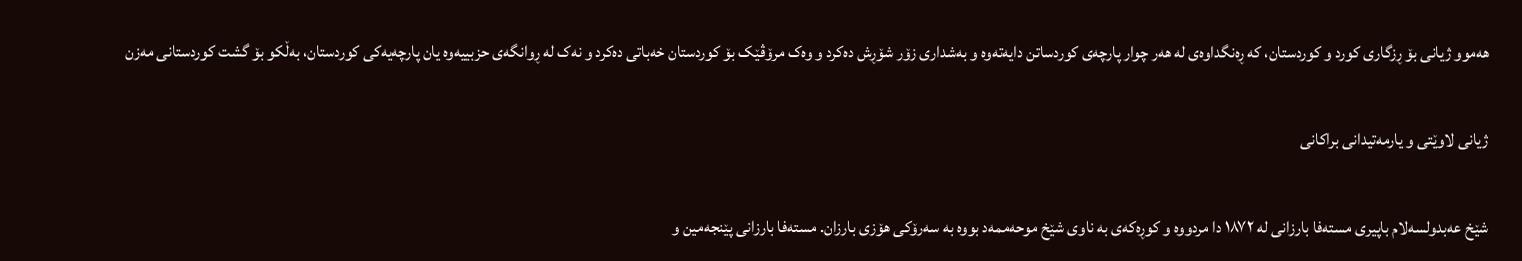هەموو ژیانی بۆ ڕزگاری کورد و کوردستان، کە ڕەنگداوەی لە هەر چوار پارچەی کوردساتن دایەتەوە و بەشداری زۆر شۆڕش دەکرد و وەک مرۆڤێک بۆ کوردستان خەباتی دەکرد و نەک لە ڕوانگەی حزبییەوە یان پارچەیەکی کوردستان، بەڵکو بۆ گشت کوردستانی مەزن

ژیانی لاوێتی و یارمەتیدانی براکانی

شێخ عەبدولسەلام باپیری مستەفا بارزانی لە ١٨٧٢ دا مردووە و کوڕەکەی بە ناوی شێخ موحەممەد بووە بە سەرۆکی ھۆزی بارزان. مستەفا بارزانی پێنجەمین و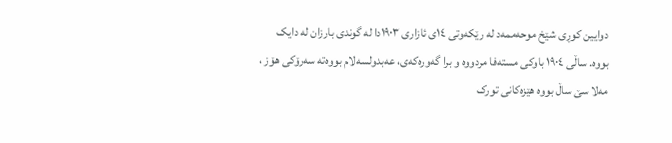دوایین کوڕی شێخ موحەممەد لە رێکەوتی ١٤ی ئازاری ١٩٠٣دا لە گوندی بارزان لە دایک بووە. ساڵی ١٩٠٤ باوکی مستەفا مردووە و برا گەورەکەی، عەبدولسەلام بووەتە سەرۆکی ھۆز ، مەلا سێ ساڵ بووە هێزەکانی تورک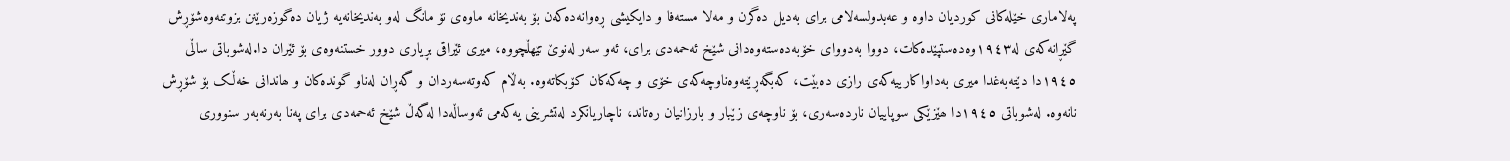پەلاماری خێلەکانی کوردیان داوە و عەبدولسەلامی برای بەدیل دەگرن و مەلا مستەفا و دایکیشی ڕەوانەدەکەن بۆ بەندیخانە ماوەی نۆ مانگ لەو بەندیخانەیە ژیان دەگوزەرێنن بزوتنەوەشۆڕش گێڕانەکەی لە١٩٤٣وەدەستپێدەکات، دووا بەدووای خۆبەدەستەوەدانی شێخ ئەحمەدی برای، ئەو سەر لەنوێ تێھڵچووە، میری ئێراقی بڕیاری دوور خستنەوەی بۆ ئێران دا.لەشوباتی ساڵی ١٩٤٥دا دێتەبەغدا میری بەداواکارییەکەی رازی دەبێت، کەبگەڕێتەوەناوچەکەی خۆی و چەکەکان کۆبکاتەوە. بەڵام کەوتەسەردان و گەڕان لەناو گوندەکان و ھاندانی خەڵک بۆ شۆڕش نانەوە. لەشوباتی ١٩٤٥دا ھێزێکی سوپاییان ناردەسەری، بۆ ناوچەی زێبار و بارزانیان رەتاند، ناچاریانکرد لەتشرینی یەکەمی ئەوساڵەدا لەگەڵ شێخ ئەحمەدی برای پەنا بەرنەبەر سنووری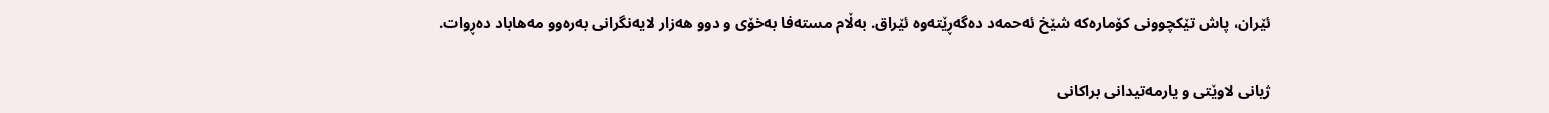ئێران، پاش تێکچوونی کۆمارەکە شێخ ئەحمەد دەگەڕێتەوە ئێراق. بەڵام مستەفا بەخۆی و دوو ھەزار لایەنگرانی بەرەوو مەھاباد دەڕوات.

ژیانی لاوێتی و یارمەتیدانی براکانی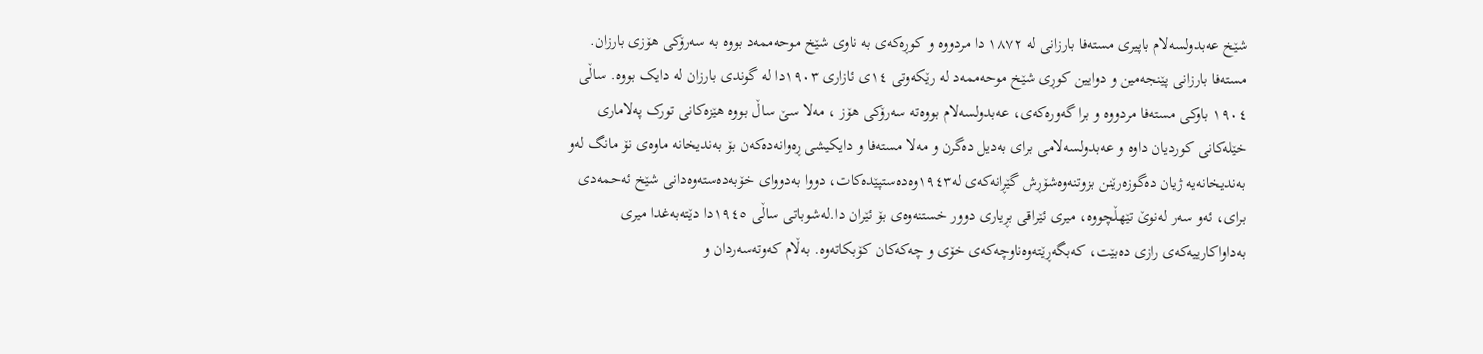شێخ عەبدولسەلام باپیری مستەفا بارزانی لە ١٨٧٢ دا مردووە و کوڕەکەی بە ناوی شێخ موحەممەد بووە بە سەرۆکی ھۆزی بارزان. مستەفا بارزانی پێنجەمین و دوایین کوڕی شێخ موحەممەد لە رێکەوتی ١٤ی ئازاری ١٩٠٣دا لە گوندی بارزان لە دایک بووە. ساڵی ١٩٠٤ باوکی مستەفا مردووە و برا گەورەکەی، عەبدولسەلام بووەتە سەرۆکی ھۆز ، مەلا سێ ساڵ بووە هێزەکانی تورک پەلاماری خێلەکانی کوردیان داوە و عەبدولسەلامی برای بەدیل دەگرن و مەلا مستەفا و دایکیشی ڕەوانەدەکەن بۆ بەندیخانە ماوەی نۆ مانگ لەو بەندیخانەیە ژیان دەگوزەرێنن بزوتنەوەشۆڕش گێڕانەکەی لە١٩٤٣وەدەستپێدەکات، دووا بەدووای خۆبەدەستەوەدانی شێخ ئەحمەدی برای، ئەو سەر لەنوێ تێھڵچووە، میری ئێراقی بڕیاری دوور خستنەوەی بۆ ئێران دا.لەشوباتی ساڵی ١٩٤٥دا دێتەبەغدا میری بەداواکارییەکەی رازی دەبێت، کەبگەڕێتەوەناوچەکەی خۆی و چەکەکان کۆبکاتەوە. بەڵام کەوتەسەردان و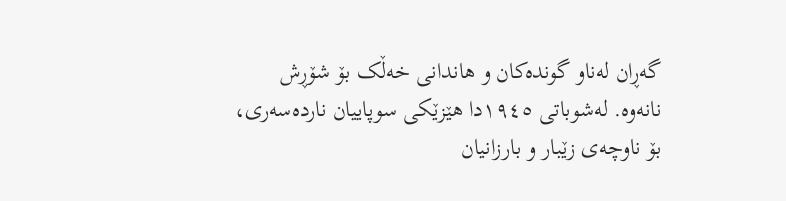گەڕان لەناو گوندەکان و ھاندانی خەڵک بۆ شۆڕش نانەوە. لەشوباتی ١٩٤٥دا ھێزێکی سوپاییان ناردەسەری، بۆ ناوچەی زێبار و بارزانیان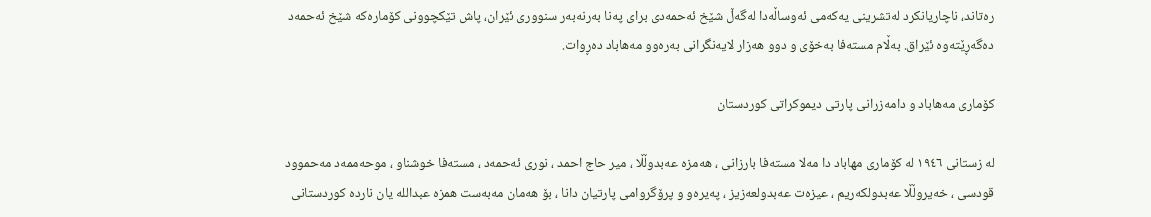رەتاند، ناچاریانکرد لەتشرینی یەکەمی ئەوساڵەدا لەگەڵ شێخ ئەحمەدی برای پەنا بەرنەبەر سنووری ئێران، پاش تێکچوونی کۆمارەکە شێخ ئەحمەد دەگەڕێتەوە ئێراق. بەڵام مستەفا بەخۆی و دوو ھەزار لایەنگرانی بەرەوو مەھاباد دەڕوات.

کۆماری مەھاباد و دامەزرانی پارتی دیموکراتی کوردستان

لە زستانی ١٩٤٦ لە کۆماری مھاباد دا مەلا مستەفا بارزانی ، ھەمزە عەبدوڵڵا ، میر حاج احمد ، نوری ئەحمەد ، مستەفا خوشناو ، موحەممەد مەحموود قودسی ، خەیروڵڵا عەبدولکەریم ، عیزەت عەبدولعەزیز ، پەیرەو و پرۆگروامی پارتیان دانا ، بۆ ھەمان مەبەست ھمزە عبداللە یان ناردە کوردستانی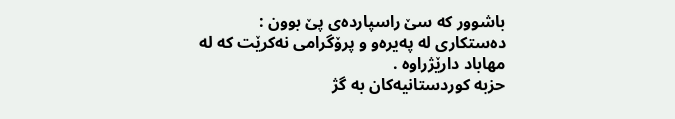باشوور کە سێ راسپاردەی پێ بوون :
دەستکاری لە پەیرەو و پرۆگرامی نەکرێت کە لە مھاباد دارێژراوە .
حزبە کوردستانیەکان بە گژ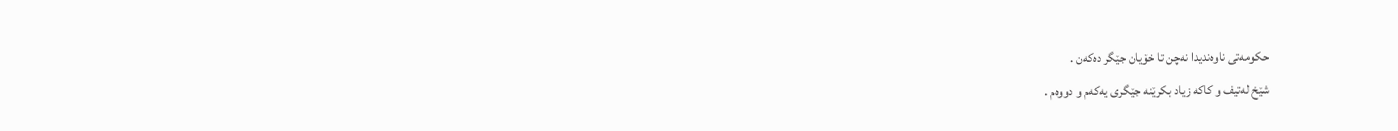حکومەتی ناوەندیدا نەچن تا خۆیان جێگر دەکەن .
شێخ لەتیف و کاکە زیاد بکرێنە جێگری یەکەم و دووەم .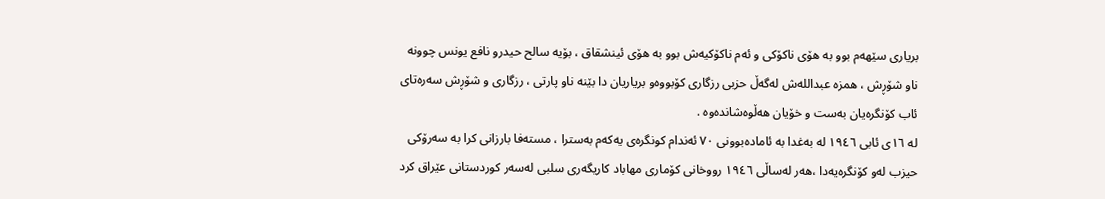بریاری سێھەم بوو بە ھۆی ناکۆکی و ئەم ناکۆکیەش بوو بە ھۆی ئینشقاق ، بۆیە سالح حیدرو نافع یونس چوونە ناو شۆڕش ، ھمزە عبداللەش لەگەڵ حزبی رزگاری کۆبووەو بریاریان دا بێنە ناو پارتی ، رزگاری و شۆڕش سەرەتای ئاب کۆنگرەیان بەست و خۆیان ھەڵوەشاندەوە .
لە ١٦ی ئابی ١٩٤٦ لە بەغدا بە ئامادەبوونی ٧٠ ئەندام کونگرەی یەکەم بەسترا ، مستەفا بارزانی کرا بە سەرۆکی حیزب لەو کۆنگرەیەدا ،هەر لەساڵی ١٩٤٦ رووخانی کۆماری مھاباد کاریگەری سلبی لەسەر کوردستانی عێراق کرد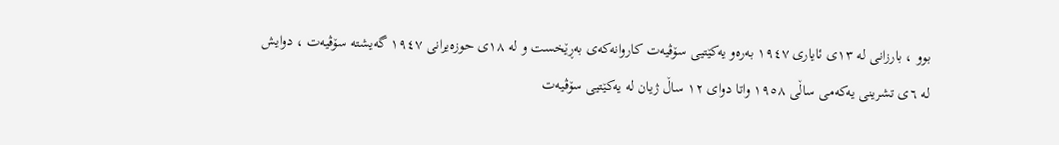بوو ، بارزانی لە ١٣ی ئایاری ١٩٤٧ بەرەو یەکێتیی سۆڤیەت کاروانەکەی بەڕێخست و لە ١٨ی حوزەیرانی ١٩٤٧ گەیشتە سۆڤیەت ، دوایش لە ٦ی تشرینی یەکەمی ساڵی ١٩٥٨ واتا دوای ١٢ ساڵ ژیان لە یەکێتیی سۆڤیەت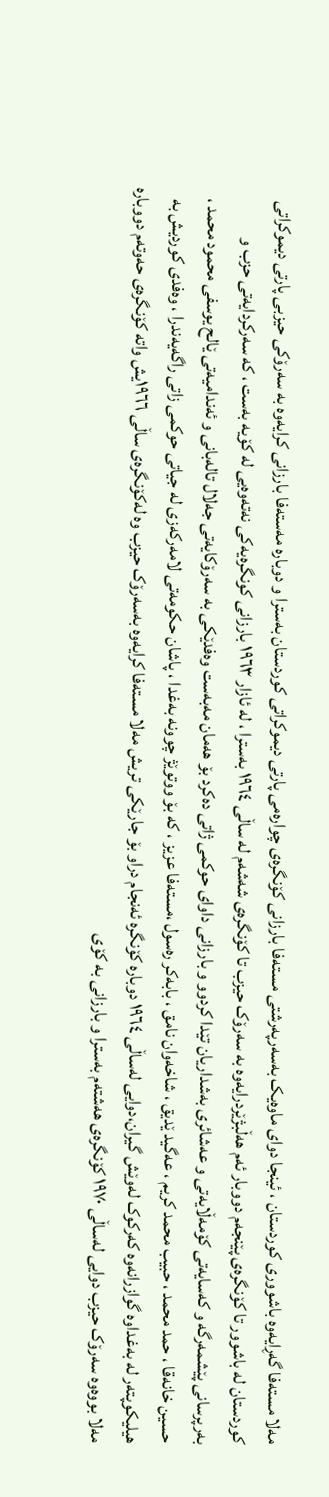مەلا مستەفا گەڕایەوە باشووری کوردستان ، ئینجا دوای ماوەیک بەسەرپەرشتی مستەفا بارزانی کۆنگرەی چوارەمی پارتی دیموکراتی کوردستان بەسترا و دوبارە مەستەفا بارزانی کرایەوە بە سەرۆکی حیزبی پارتی دیموکراتی کوردستان لە باشوور تا کۆنگرەی پێنجەم دووبار ئەم هەڵبژێردرایەوە بە سەرۆک حیزب تا کۆنگرەی شەشەم لە ساڵی ١٩٦٤ بەسترا ، لە ئازار ١٩٦٣ بارزانی کونگرەیەکی نەتەوەیی لە کۆیە بەست ، کە سەرکردایەتی حزب و بەرپرسانی پێشمەرگە و کەسایەتی کۆمەڵایەتی و عەشائری بەشداریان تێدا کردوو و بارزانی داوای حوکمی ژاتی دەکرد بۆ ھەمان مەبەست وەفدێکی بە سەرۆکایەتی جەلال تالەبانی و ئەندامیەتی ێالح یوسفی محمود محمد ، حسین خانەقا ، حمد محمد ، حبیب محمد کریم ، عەگید ێدیق ، شاخەوان نامق ، بابەکر رەسول ،مستەفا عزیز ، کە بۆ ووتوێژ چوونە بەغدا ، پاشان حکومەتی لامەرکەزی لە جیاتی حوکمی زاتی راگەیەندرا ، وەفدی کوردیش بە ھیلیکوپتەر لە بەغداوە گوازرانەوە کەرکوک لەوێش گیران،دوایی لەساڵی ١٩٦٤ دوبارە کۆنگرە ئەنجام دراو بۆ جارێکی تریش مەلا مستەفا کرایەوە بەسەرۆک حیزب وە لەکۆنگرەی ساڵی ١٩٦٦یش واتە کۆنگرەی حەوتەم دووبارە مەلا بووەوە سەرۆک حیزب دوایی لەساڵی ١٩٧٠ کۆنگرەی هەشتەم بەسترا و بارزانی بە کۆی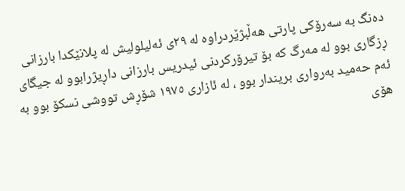دەنگ بە سەرۆکی پارتی ھەڵبژێردراوە لە ٢٩ی ئەلیلولیش لە پلانێکدا بارزانی ڕزگاری بوو لە مەرگ کە بۆ تیرۆرکردنی ئیدریس بارزانی داڕیژرابوو لە جیگای ئەم حەمید بەرواری بریندار بوو ، لە ئازاری ١٩٧٥ شۆڕش تووشی نسکۆ بوو بە ھۆی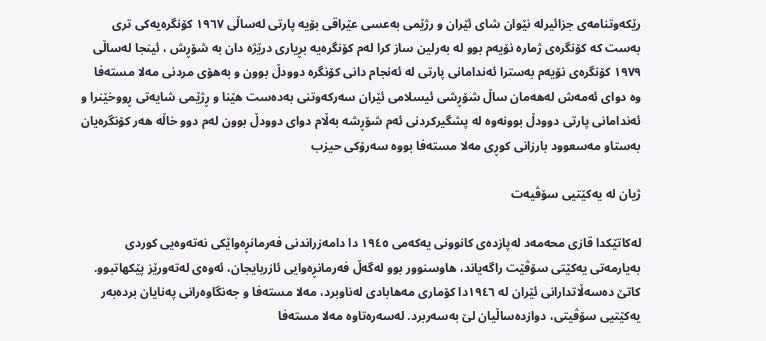رێکەوتنامەی جزائیرلە نێوان شای ئێران و رژێمی بەعسی عێراقی بۆیە پارتی لەساڵی ١٩٦٧ کۆنگرەیەکی تری بەست کە کۆنگرەی ژمارە نۆیەم بوو لە بەرلین ساز کرا لەم کۆنگرەیە بڕیاری درێژە دان بە شۆڕش ، ئینجا لەساڵی ١٩٧٩ کۆنگرەی نۆیەم بەسترا ئەندامانی پارتی لە ئەنجام دانی کۆنگرە دوودڵ بوون و بەهۆی مردنی مەلا مستەفا وە دوای ئەمەش لەهەمان ساڵ شۆڕشی ئیسلامی ئێران سەرکەوتنی بەدەست هێنا و ڕژێمی شایەتی ڕووخێنرا و ئەندامانی پارتی دوودڵ بوونەوە لە پشگیرکردنی ئەم شۆڕشە بەڵام دوای دوودڵ بوون لەم دوو خاڵە هەر کۆنگرەیان بەستاو مەسعوود بارزانی کوڕی مەلا مستەفا بووە سەرۆکی حیزب

ژیان لە یەکێتیی سۆڤیەت

له‌كاتێكدا قازی محه‌مه‌د له‌پازده‌ی كانوونی یه‌كه‌می ١٩٤٥ دا دامه‌زراندنی فه‌رمانڕه‌واێكی نه‌ته‌وه‌یی كوردی به‌یارمه‌تی یه‌كێتی سۆڤێت راگه‌یاند، هاوسنوور بوو له‌گه‌ڵ فه‌رمانڕه‌وایی ئازربایجان، ئه‌وه‌ی له‌ته‌ورێز پێكهاتبوو. كاتێ ده‌سه‌ڵاتدارانی ئێران له‌ ١٩٤٦دا كۆماری مه‌هابادی له‌ناوبرد، مه‌لا مسته‌فا و جه‌نگاوه‌رانی په‌نایان برده‌به‌ر یەکێتیی سۆڤیتی، دوازده‌ساڵیان لێ به‌سه‌ربرد. له‌سه‌ره‌تاوه‌ مه‌لا مسته‌فا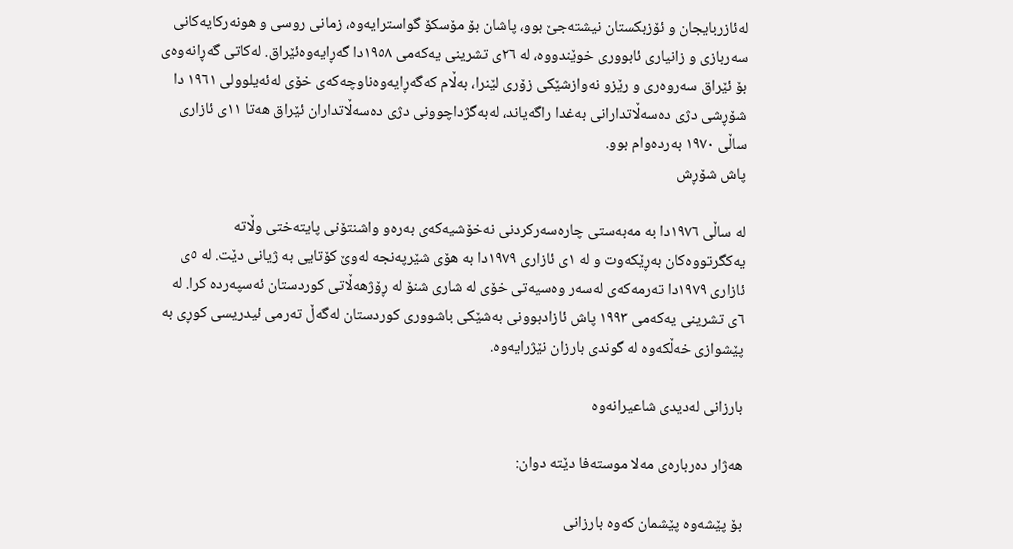له‌ئازربایجان و ئۆزبكستان نیشته‌جێ بوو، پاشان بۆ مۆسكۆ گواسترایه‌وه، زمانی روسی و هونه‌ركایه‌كانی سه‌ربازی و زانیاری ئابووری خوێندووه، له‌ ٢٦ی تشرینی یه‌كه‌می ١٩٥٨دا گه‌ڕایه‌وه‌ئێراق. له‌كاتی گه‌ڕانه‌وه‌ی بۆ ئێراق سه‌روه‌ری و رێزو نه‌وازشێكی زۆری لێنرا، به‌ڵام كه‌گه‌ڕ‌ایه‌وه‌ناوچه‌كه‌ی خۆی له‌ئه‌یلوولی ١٩٦١ دا شۆڕشی دژی ده‌سه‌ڵاتدارانی به‌غدا راگه‌یاند، له‌به‌گژداچوونی دژی ده‌سه‌ڵاتداران ئێراق هه‌تا ١١ی ئازاری ساڵی ١٩٧٠ به‌رده‌‌وام بوو.
پاش شۆڕش

لە ساڵی ١٩٧٦دا بە مەبەستی چارەسەرکردنی نەخۆشیەکەی بەرەو واشنتۆنی پایتەختی وڵاتە یەکگرتووەکان بەڕێکەوت و لە ١ی ئازاری ١٩٧٩دا بە ھۆی شێرپەنجە لەوێ کۆتایی بە ژیانی دێت. لە ٥ی ئازاری ١٩٧٩دا تەرمەکەی لەسەر وەسیەتی خۆی لە شاری شنۆ لە ڕۆژھەڵاتی کوردستان ئەسپەردە کرا. لە ٦ی تشرینی یەکەمی ١٩٩٣ پاش ئازادبوونی بەشێکی باشووری کوردستان لەگەڵ تەرمی ئیدریسی کوڕی بە پێشوازی خەڵکەوە لە گوندی بارزان نێژرایەوە.

بارزانی لەدیدی شاعیرانەوە

ھەژار دەربارەی مەلا موسته‌فا دێتە دوان:

بۆ پێشەوە پێشمان کەوە بارزانی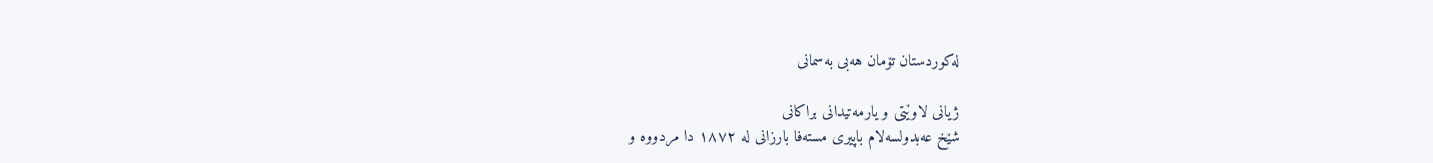لەکوردستان تۆمان هەبی بەسمانی

ژیانی لاوێتی و یارمەتیدانی براکانی
شێخ عەبدولسەلام باپیری مستەفا بارزانی لە ١٨٧٢ دا مردووە و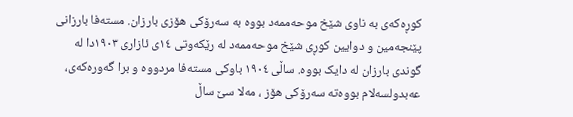کوڕەکەی بە ناوی شێخ موحەممەد بووە بە سەرۆکی ھۆزی بارزان. مستەفا بارزانی پێنجەمین و دوایین کوڕی شێخ موحەممەد لە رێکەوتی ١٤ی ئازاری ١٩٠٣دا لە گوندی بارزان لە دایک بووە. ساڵی ١٩٠٤ باوکی مستەفا مردووە و برا گەورەکەی، عەبدولسەلام بووەتە سەرۆکی ھۆز ، مەلا سێ ساڵ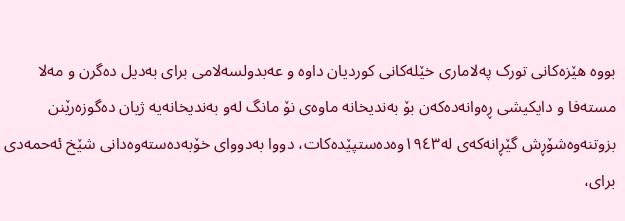بووە هێزەکانی تورک پەلاماری خێلەکانی کوردیان داوە و عەبدولسەلامی برای بەدیل دەگرن و مەلا مستەفا و دایکیشی ڕەوانەدەکەن بۆ بەندیخانە ماوەی نۆ مانگ لەو بەندیخانەیە ژیان دەگوزەرێنن بزوتنەوەشۆڕش گێڕانەکەی لە١٩٤٣وەدەستپێدەکات، دووا بەدووای خۆبەدەستەوەدانی شێخ ئەحمەدی برای،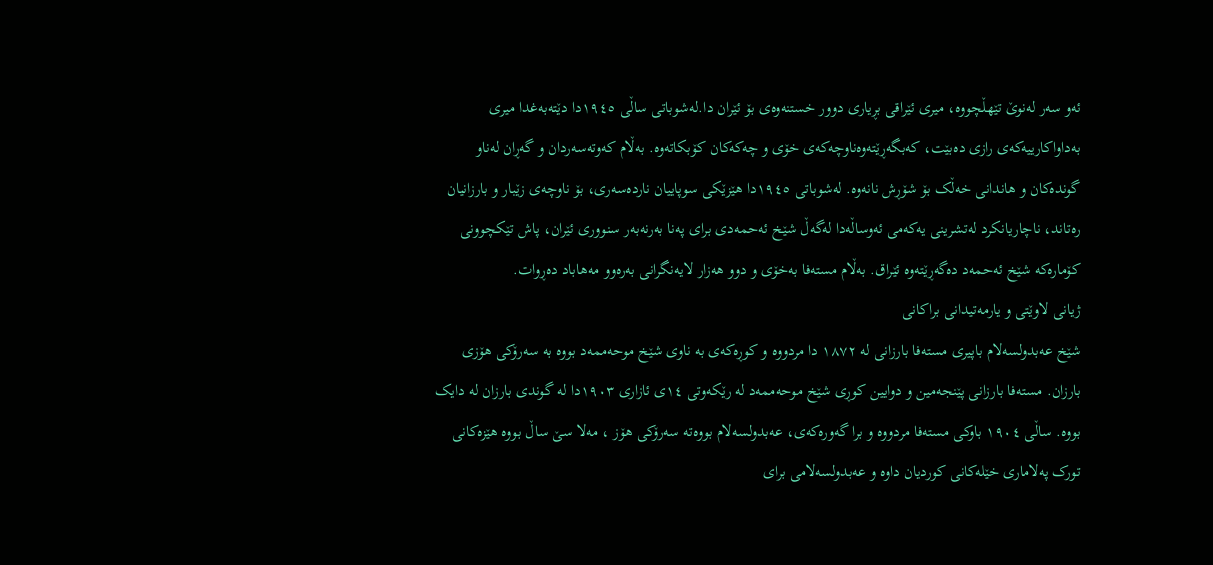ئەو سەر لەنوێ تێھڵچووە، میری ئێراقی بڕیاری دوور خستنەوەی بۆ ئێران دا.لەشوباتی ساڵی ١٩٤٥دا دێتەبەغدا میری بەداواکارییەکەی رازی دەبێت، کەبگەڕێتەوەناوچەکەی خۆی و چەکەکان کۆبکاتەوە. بەڵام کەوتەسەردان و گەڕان لەناو گوندەکان و ھاندانی خەڵک بۆ شۆڕش نانەوە. لەشوباتی ١٩٤٥دا ھێزێکی سوپاییان ناردەسەری، بۆ ناوچەی زێبار و بارزانیان رەتاند، ناچاریانکرد لەتشرینی یەکەمی ئەوساڵەدا لەگەڵ شێخ ئەحمەدی برای پەنا بەرنەبەر سنووری ئێران، پاش تێکچوونی کۆمارەکە شێخ ئەحمەد دەگەڕێتەوە ئێراق. بەڵام مستەفا بەخۆی و دوو ھەزار لایەنگرانی بەرەوو مەھاباد دەڕوات.
ژیانی لاوێتی و یارمەتیدانی براکانی
شێخ عەبدولسەلام باپیری مستەفا بارزانی لە ١٨٧٢ دا مردووە و کوڕەکەی بە ناوی شێخ موحەممەد بووە بە سەرۆکی ھۆزی بارزان. مستەفا بارزانی پێنجەمین و دوایین کوڕی شێخ موحەممەد لە رێکەوتی ١٤ی ئازاری ١٩٠٣دا لە گوندی بارزان لە دایک بووە. ساڵی ١٩٠٤ باوکی مستەفا مردووە و برا گەورەکەی، عەبدولسەلام بووەتە سەرۆکی ھۆز ، مەلا سێ ساڵ بووە هێزەکانی تورک پەلاماری خێلەکانی کوردیان داوە و عەبدولسەلامی برای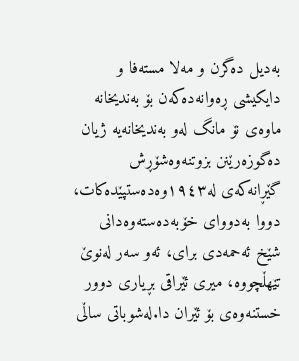بەدیل دەگرن و مەلا مستەفا و دایکیشی ڕەوانەدەکەن بۆ بەندیخانە ماوەی نۆ مانگ لەو بەندیخانەیە ژیان دەگوزەرێنن بزوتنەوەشۆڕش گێڕانەکەی لە١٩٤٣وەدەستپێدەکات، دووا بەدووای خۆبەدەستەوەدانی شێخ ئەحمەدی برای، ئەو سەر لەنوێ تێھڵچووە، میری ئێراقی بڕیاری دوور خستنەوەی بۆ ئێران دا.لەشوباتی ساڵی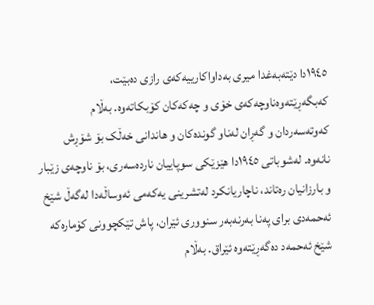١٩٤٥دا دێتەبەغدا میری بەداواکارییەکەی رازی دەبێت، کەبگەڕێتەوەناوچەکەی خۆی و چەکەکان کۆبکاتەوە. بەڵام کەوتەسەردان و گەڕان لەناو گوندەکان و ھاندانی خەڵک بۆ شۆڕش نانەوە. لەشوباتی ١٩٤٥دا ھێزێکی سوپاییان ناردەسەری، بۆ ناوچەی زێبار و بارزانیان رەتاند، ناچاریانکرد لەتشرینی یەکەمی ئەوساڵەدا لەگەڵ شێخ ئەحمەدی برای پەنا بەرنەبەر سنووری ئێران، پاش تێکچوونی کۆمارەکە شێخ ئەحمەد دەگەڕێتەوە ئێراق. بەڵام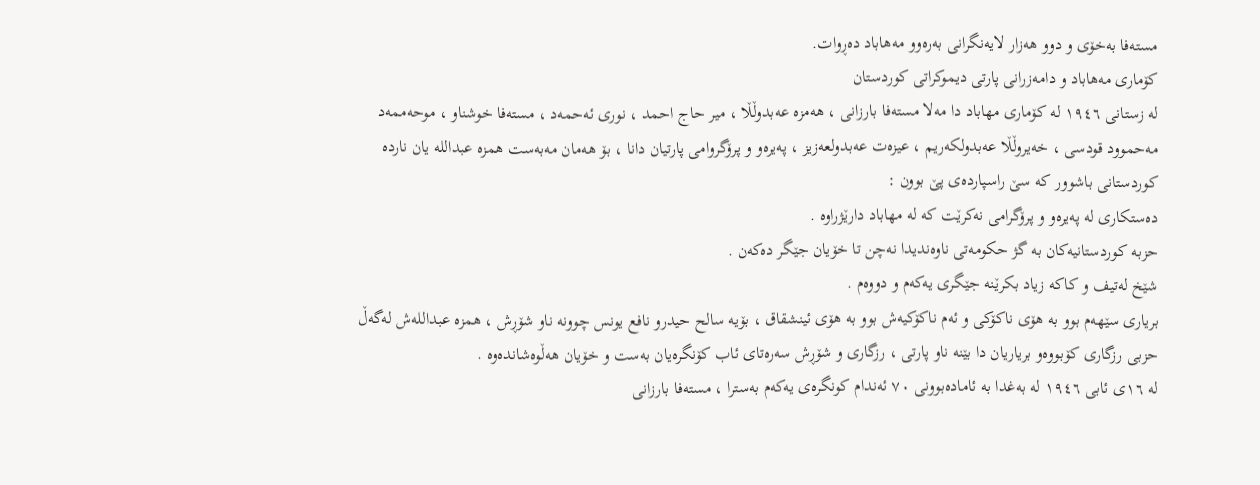مستەفا بەخۆی و دوو ھەزار لایەنگرانی بەرەوو مەھاباد دەڕوات.
کۆماری مەھاباد و دامەزرانی پارتی دیموکراتی کوردستان
لە زستانی ١٩٤٦ لە کۆماری مھاباد دا مەلا مستەفا بارزانی ، ھەمزە عەبدوڵڵا ، میر حاج احمد ، نوری ئەحمەد ، مستەفا خوشناو ، موحەممەد مەحموود قودسی ، خەیروڵڵا عەبدولکەریم ، عیزەت عەبدولعەزیز ، پەیرەو و پرۆگروامی پارتیان دانا ، بۆ ھەمان مەبەست ھمزە عبداللە یان ناردە کوردستانی باشوور کە سێ راسپاردەی پێ بوون :
دەستکاری لە پەیرەو و پرۆگرامی نەکرێت کە لە مھاباد دارێژراوە .
حزبە کوردستانیەکان بە گژ حکومەتی ناوەندیدا نەچن تا خۆیان جێگر دەکەن .
شێخ لەتیف و کاکە زیاد بکرێنە جێگری یەکەم و دووەم .
بریاری سێھەم بوو بە ھۆی ناکۆکی و ئەم ناکۆکیەش بوو بە ھۆی ئینشقاق ، بۆیە سالح حیدرو نافع یونس چوونە ناو شۆڕش ، ھمزە عبداللەش لەگەڵ حزبی رزگاری کۆبووەو بریاریان دا بێنە ناو پارتی ، رزگاری و شۆڕش سەرەتای ئاب کۆنگرەیان بەست و خۆیان ھەڵوەشاندەوە .
لە ١٦ی ئابی ١٩٤٦ لە بەغدا بە ئامادەبوونی ٧٠ ئەندام کونگرەی یەکەم بەسترا ، مستەفا بارزانی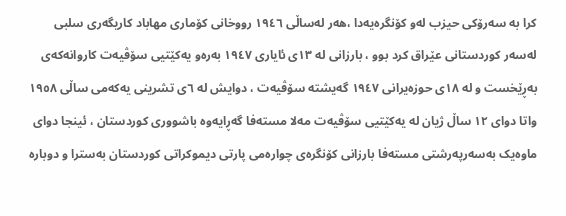کرا بە سەرۆکی حیزب لەو کۆنگرەیەدا ،هەر لەساڵی ١٩٤٦ رووخانی کۆماری مھاباد کاریگەری سلبی لەسەر کوردستانی عێراق کرد بوو ، بارزانی لە ١٣ی ئایاری ١٩٤٧ بەرەو یەکێتیی سۆڤیەت کاروانەکەی بەڕێخست و لە ١٨ی حوزەیرانی ١٩٤٧ گەیشتە سۆڤیەت ، دوایش لە ٦ی تشرینی یەکەمی ساڵی ١٩٥٨ واتا دوای ١٢ ساڵ ژیان لە یەکێتیی سۆڤیەت مەلا مستەفا گەڕایەوە باشووری کوردستان ، ئینجا دوای ماوەیک بەسەرپەرشتی مستەفا بارزانی کۆنگرەی چوارەمی پارتی دیموکراتی کوردستان بەسترا و دوبارە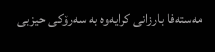مەستەفا بارزانی کرایەوە بە سەرۆکی حیزبی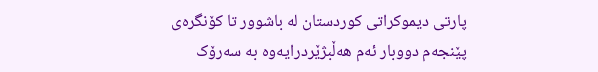پارتی دیموکراتی کوردستان لە باشوور تا کۆنگرەی پێنجەم دووبار ئەم هەڵبژێردرایەوە بە سەرۆک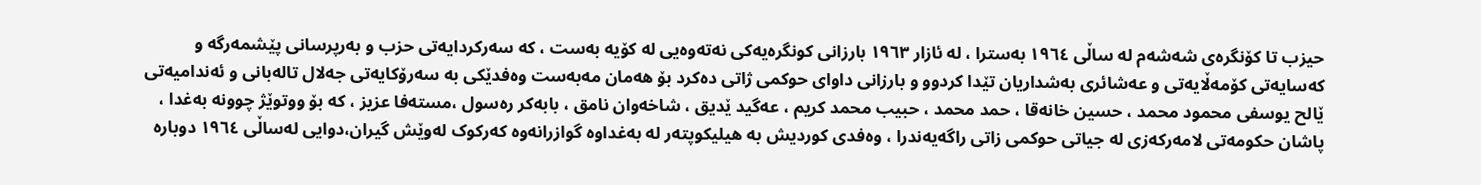حیزب تا کۆنگرەی شەشەم لە ساڵی ١٩٦٤ بەسترا ، لە ئازار ١٩٦٣ بارزانی کونگرەیەکی نەتەوەیی لە کۆیە بەست ، کە سەرکردایەتی حزب و بەرپرسانی پێشمەرگە و کەسایەتی کۆمەڵایەتی و عەشائری بەشداریان تێدا کردوو و بارزانی داوای حوکمی ژاتی دەکرد بۆ ھەمان مەبەست وەفدێکی بە سەرۆکایەتی جەلال تالەبانی و ئەندامیەتی ێالح یوسفی محمود محمد ، حسین خانەقا ، حمد محمد ، حبیب محمد کریم ، عەگید ێدیق ، شاخەوان نامق ، بابەکر رەسول ،مستەفا عزیز ، کە بۆ ووتوێژ چوونە بەغدا ، پاشان حکومەتی لامەرکەزی لە جیاتی حوکمی زاتی راگەیەندرا ، وەفدی کوردیش بە ھیلیکوپتەر لە بەغداوە گوازرانەوە کەرکوک لەوێش گیران،دوایی لەساڵی ١٩٦٤ دوبارە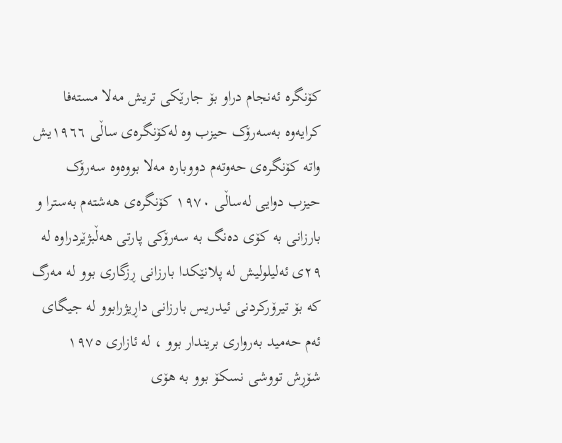کۆنگرە ئەنجام دراو بۆ جارێکی تریش مەلا مستەفا کرایەوە بەسەرۆک حیزب وە لەکۆنگرەی ساڵی ١٩٦٦یش واتە کۆنگرەی حەوتەم دووبارە مەلا بووەوە سەرۆک حیزب دوایی لەساڵی ١٩٧٠ کۆنگرەی هەشتەم بەسترا و بارزانی بە کۆی دەنگ بە سەرۆکی پارتی ھەڵبژێردراوە لە ٢٩ی ئەلیلولیش لە پلانێکدا بارزانی ڕزگاری بوو لە مەرگ کە بۆ تیرۆرکردنی ئیدریس بارزانی داڕیژرابوو لە جیگای ئەم حەمید بەرواری بریندار بوو ، لە ئازاری ١٩٧٥ شۆڕش تووشی نسکۆ بوو بە ھۆی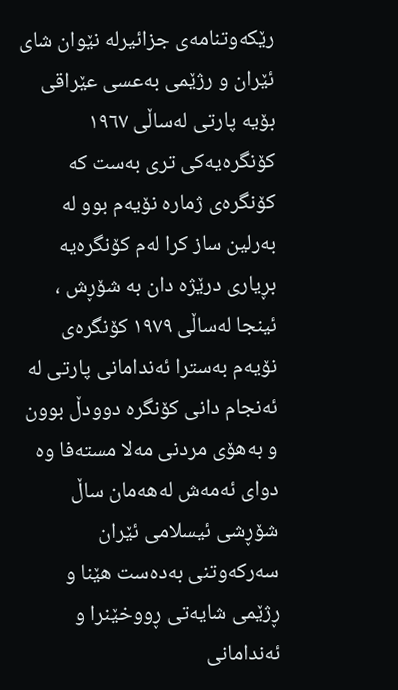رێکەوتنامەی جزائیرلە نێوان شای ئێران و رژێمی بەعسی عێراقی بۆیە پارتی لەساڵی ١٩٦٧ کۆنگرەیەکی تری بەست کە کۆنگرەی ژمارە نۆیەم بوو لە بەرلین ساز کرا لەم کۆنگرەیە بڕیاری درێژە دان بە شۆڕش ، ئینجا لەساڵی ١٩٧٩ کۆنگرەی نۆیەم بەسترا ئەندامانی پارتی لە ئەنجام دانی کۆنگرە دوودڵ بوون و بەهۆی مردنی مەلا مستەفا وە دوای ئەمەش لەهەمان ساڵ شۆڕشی ئیسلامی ئێران سەرکەوتنی بەدەست هێنا و ڕژێمی شایەتی ڕووخێنرا و ئەندامانی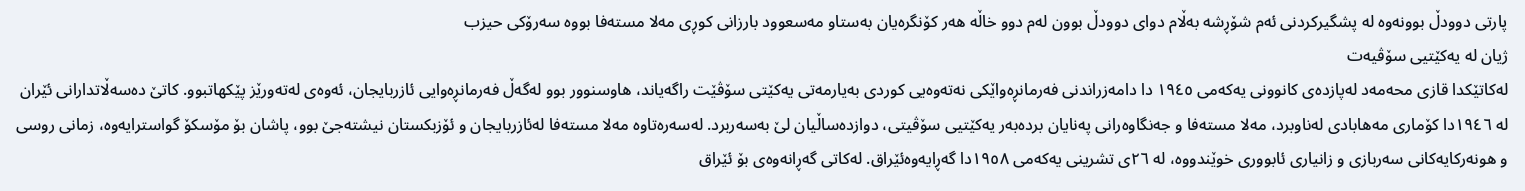پارتی دوودڵ بوونەوە لە پشگیرکردنی ئەم شۆڕشە بەڵام دوای دوودڵ بوون لەم دوو خاڵە هەر کۆنگرەیان بەستاو مەسعوود بارزانی کوڕی مەلا مستەفا بووە سەرۆکی حیزب
ژیان لە یەکێتیی سۆڤیەت
له‌كاتێكدا قازی محه‌مه‌د له‌پازده‌ی كانوونی یه‌كه‌می ١٩٤٥ دا دامه‌زراندنی فه‌رمانڕه‌واێكی نه‌ته‌وه‌یی كوردی به‌یارمه‌تی یه‌كێتی سۆڤێت راگه‌یاند، هاوسنوور بوو له‌گه‌ڵ فه‌رمانڕه‌وایی ئازربایجان، ئه‌وه‌ی له‌ته‌ورێز پێكهاتبوو. كاتێ ده‌سه‌ڵاتدارانی ئێران له‌ ١٩٤٦دا كۆماری مه‌هابادی له‌ناوبرد، مه‌لا مسته‌فا و جه‌نگاوه‌رانی په‌نایان برده‌به‌ر یەکێتیی سۆڤیتی، دوازده‌ساڵیان لێ به‌سه‌ربرد. له‌سه‌ره‌تاوه‌ مه‌لا مسته‌فا له‌ئازربایجان و ئۆزبكستان نیشته‌جێ بوو، پاشان بۆ مۆسكۆ گواسترایه‌وه، زمانی روسی و هونه‌ركایه‌كانی سه‌ربازی و زانیاری ئابووری خوێندووه، له‌ ٢٦ی تشرینی یه‌كه‌می ١٩٥٨دا گه‌ڕایه‌وه‌ئێراق. له‌كاتی گه‌ڕانه‌وه‌ی بۆ ئێراق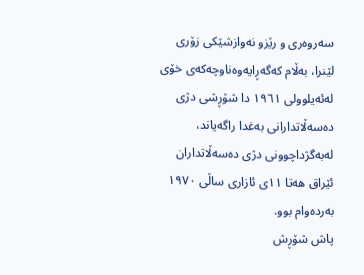سه‌روه‌ری و رێزو نه‌وازشێكی زۆری لێنرا، به‌ڵام كه‌گه‌ڕ‌ایه‌وه‌ناوچه‌كه‌ی خۆی له‌ئه‌یلوولی ١٩٦١ دا شۆڕشی دژی ده‌سه‌ڵاتدارانی به‌غدا راگه‌یاند، له‌به‌گژداچوونی دژی ده‌سه‌ڵاتداران ئێراق هه‌تا ١١ی ئازاری ساڵی ١٩٧٠ به‌رده‌‌وام بوو.
پاش شۆڕش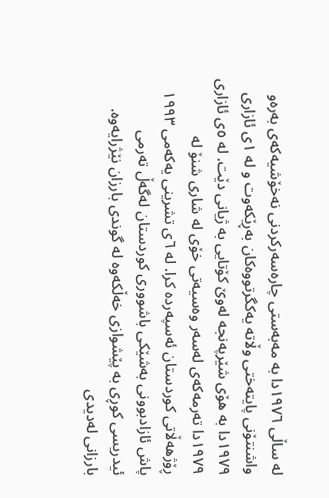لە ساڵی ١٩٧٦دا بە مەبەستی چارەسەرکردنی نەخۆشیەکەی بەرەو واشنتۆنی پایتەختی وڵاتە یەکگرتووەکان بەڕێکەوت و لە ١ی ئازاری ١٩٧٩دا بە ھۆی شێرپەنجە لەوێ کۆتایی بە ژیانی دێت. لە ٥ی ئازاری ١٩٧٩دا تەرمەکەی لەسەر وەسیەتی خۆی لە شاری شنۆ لە ڕۆژھەڵاتی کوردستان ئەسپەردە کرا. لە ٦ی تشرینی یەکەمی ١٩٩٣ پاش ئازادبوونی بەشێکی باشووری کوردستان لەگەڵ تەرمی ئیدریسی کوڕی بە پێشوازی خەڵکەوە لە گوندی بارزان نێژرایەوە.
بارزانی لەدیدی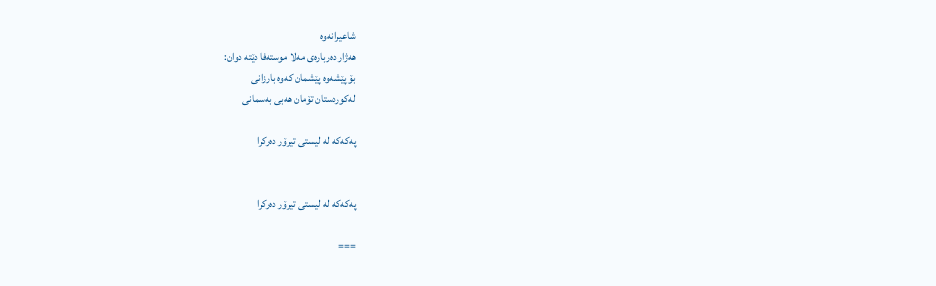شاعیرانەوە
ھەژار دەربارەی مەلا موسته‌فا دێتە دوان:
بۆ پێشەوە پێشمان کەوە بارزانی
لەکوردستان تۆمان هەبی بەسمانی

په‌كه‌كه‌ له‌ لیستی‌ تیرۆر ده‌ركرا


په‌كه‌كه‌ له‌ لیستی‌ تیرۆر ده‌ركرا

===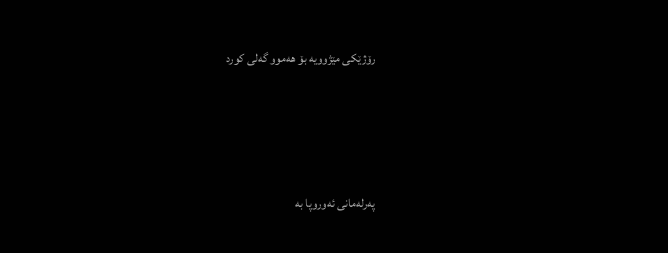رۆژێکی مێژوویە بۆ هەموو گەلی کورد




په‌رله‌مانی‌ ئه‌وروپا به‌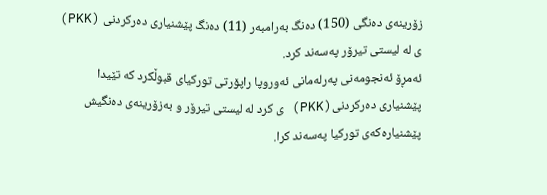زۆرینه‌ی‌ ده‌نگی‌ (150) ده‌نگ به‌رامبه‌ر (11) ده‌نگ پێشنیاری‌ ده‌ركردنی‌ (PKK) ی‌ له‌ لیستی‌ تیرۆر په‌سه‌ند كرد.
ئه‌مڕۆ ئه‌نجومه‌نی په‌رله‌مانی ئه‌وروپا راپۆرتی توركیای قبوڵكرد كه‌ تێیدا پێشنیاری ده‌ركردنی‌(PKK) ی‌ كرد له‌ لیستی تیرۆر و به‌زۆرینه‌ی ده‌نگیش پێشنیاره‌كه‌ی توركیا په‌سه‌ند كرا.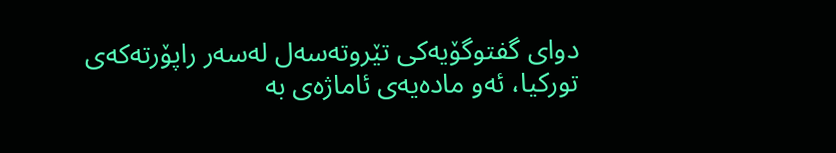دوای گفتوگۆیه‌كی تێروته‌سه‌ل له‌سه‌ر راپۆرته‌كه‌ی توركیا، ئه‌و ماده‌یه‌ی‌ ئاماژه‌ی‌ به‌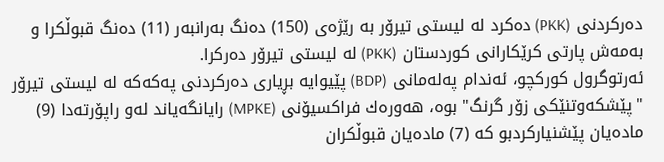ده‌ركردنی‌ (PKK) ده‌كرد له‌ لیستی تیرۆر به‌ رێژه‌ی (150) ده‌نگ به‌رانبه‌ر (11) ده‌نگ قبوڵكرا و به‌مه‌ش پارتی كرێكارانی كوردستان (PKK) له‌ لیستی تیرۆر ده‌ركرا.
ئه‌رتوگرول كوركچو، ئه‌ندام په‌له‌مانی (BDP) پێیوایه‌ بڕیاری‌ ده‌ركردنی‌ په‌كه‌كه‌ له‌ لیستی‌ تیرۆر "پێشكه‌وتنێكی زۆر گرنگ" بوه‌، هه‌وره‌ك فراكسیۆنی (MPKE) رایانگه‌یاند له‌و راپۆرته‌دا (9) ماده‌یان پێشنیاركردبو كه‌ (7) ماده‌یان قبوڵكران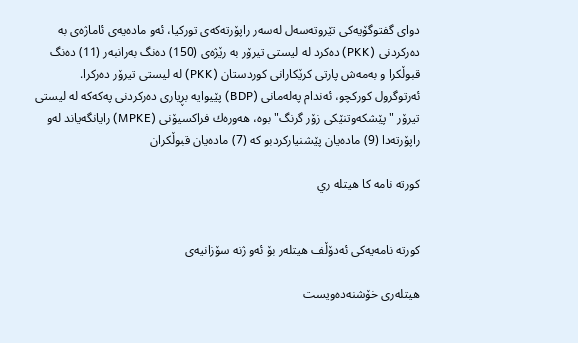دوای گفتوگۆیه‌كی تێروته‌سه‌ل له‌سه‌ر راپۆرته‌كه‌ی توركیا، ئه‌و ماده‌یه‌ی‌ ئاماژه‌ی‌ به‌ ده‌ركردنی‌ (PKK) ده‌كرد له‌ لیستی تیرۆر به‌ رێژه‌ی (150) ده‌نگ به‌رانبه‌ر (11) ده‌نگ قبوڵكرا و به‌مه‌ش پارتی كرێكارانی كوردستان (PKK) له‌ لیستی تیرۆر ده‌ركرا.
ئه‌رتوگرول كوركچو، ئه‌ندام په‌له‌مانی (BDP) پێیوایه‌ بڕیاری‌ ده‌ركردنی‌ په‌كه‌كه‌ له‌ لیستی‌ تیرۆر "پێشكه‌وتنێكی زۆر گرنگ" بوه‌، هه‌وره‌ك فراكسیۆنی (MPKE) رایانگه‌یاند له‌و راپۆرته‌دا (9) ماده‌یان پێشنیاركردبو كه‌ (7) ماده‌یان قبوڵكران

كورته نامه كا هيتله ري


کورتە نامەیەکی ئەدۆڵف هیتلەر بۆ ئەو ژنە سۆزانیەی

هیتلەری خۆشنەدەویست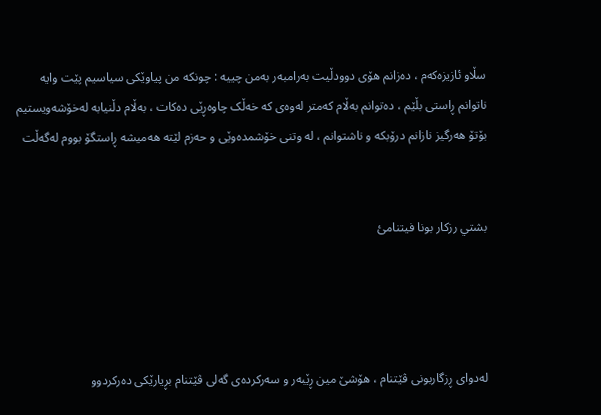سڵاو ئازیزەکەم ، دەزانم هۆی دوودڵیت بەرامبەر بەمن چییە : چونکە من پیاوێکی سیاسیم پێت وایە ناتوانم ڕاستی بڵێم ، دەتوانم بەڵام کەمتر لەوەی کە خەڵک چاوەڕێی دەکات ، بەڵام دڵنیابە لەخۆشەویستیم بۆتۆ هەرگیز نازانم درۆبکە و ناشتوانم ، لە وتنی خۆشمدەوێی و حەزم لێتە هەمیشە ڕاستگۆ بووم لەگەڵت


بشتي رزكار بونا فيتنامئ




لەدوای ڕزگاربونی ڤێتنام ، هۆشێ مین ڕێبەر و سەرکردەی گەلی ڤێتنام بڕیارێکی دەرکردوو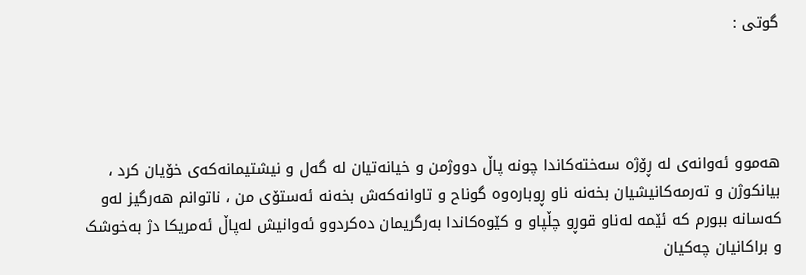گوتی :




هەموو ئەوانەی لە ڕۆژە سەختەکاندا چونە پاڵ دووژمن و خیانەتیان لە گەل و نیشتیمانەکەی خۆیان کرد ، بیانکوژن و تەرمەکانیشیان بخەنە ناو ڕوبارەوە گوناح و تاوانەکەش بخەنە ئەستۆی من ، ناتوانم هەرگیز لەو کەسانە ببورم کە ئێمە لەناو قوڕو چڵپاو و کێوەکاندا بەرگریمان دەکردوو ئەوانیش لەپاڵ ئەمریکا دژ بەخوشک و براکانیان چەکیان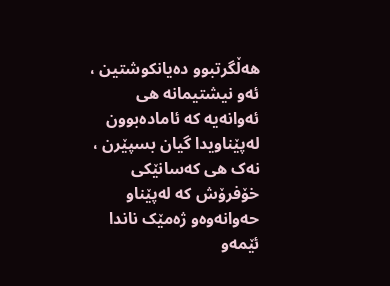هەڵگرتبوو دەیانکوشتین ، ئەو نیشتیمانە هی ئەوانەیە کە ئامادەبوون لەپێناویدا گیان بسپێرن ، نەک هی کەسانێکی خۆفرۆش کە لەپێناو حەوانەوەو ژەمێک ناندا ئێمەو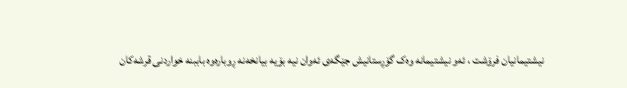نیشتیمانیان فرۆشت ، ئەو نیشتیمانە وەک گۆڕستانیش جێگەی ئەوان نیە بۆیە بیانخەنە ڕوبارەوە باببنە خواردنی قرشەکان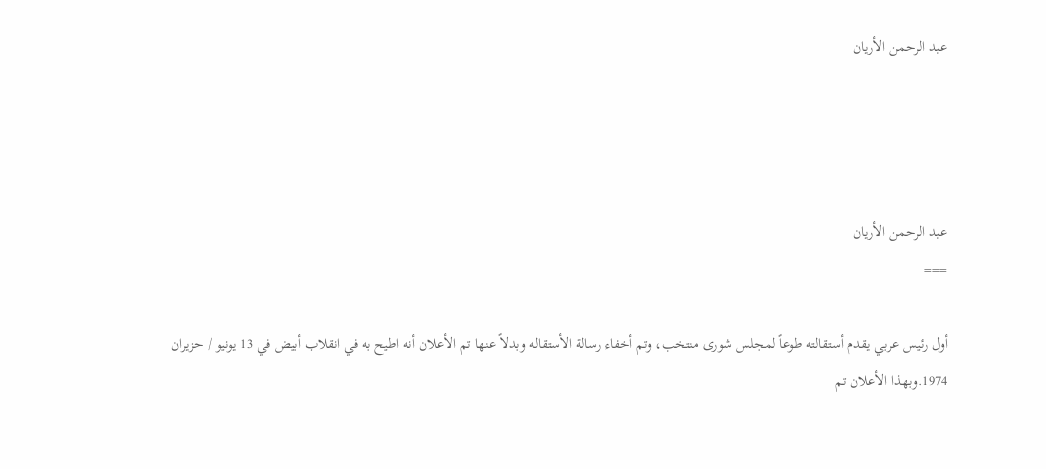عبد الرحمن الأريان




عبد الرحمن الأريان
===

أول رئيس عربي يقدم أستقالته طوعاً لمجلس شورى منتخب، وتم أخفاء رسالة الأستقاله وبدلاً عنها تم الأعلان أنه اطيح به في انقلاب أبيض في 13 يونيو / حزيران 1974.وبهذا الأعلان تم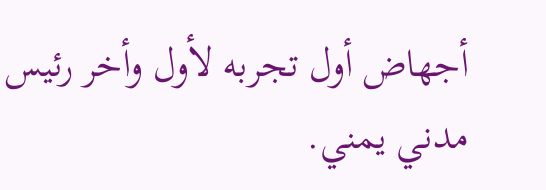أجهاض أول تجربه لأول وأخر رئيس مدني يمني.